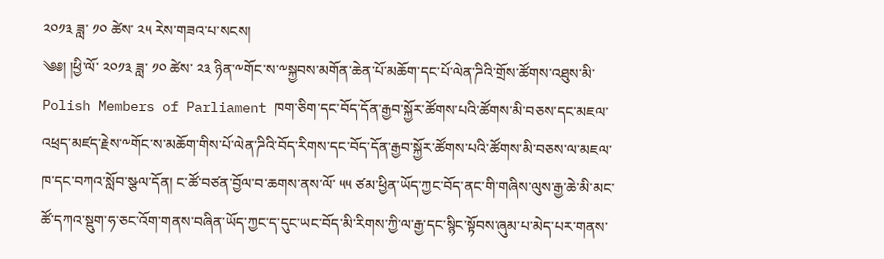༢༠༡༣ ཟླ་ ༡༠ ཚེས་ ༢༥ རེས་གཟའ་པ་སངས།
༄༅། །ཕྱི་ལོ་ ༢༠༡༣ ཟླ་ ༡༠ ཚེས་ ༢༣ ཉིན་༸གོང་ས་༸སྐྱབས་མགོན་ཆེན་པོ་མཆོག་དང་པོ་ལེན་ཌིའི་གྲོས་ཚོགས་འཐུས་མི་Polish Members of Parliament ཁག་ཅིག་དང་བོད་དོན་རྒྱབ་སྐྱོར་ཚོགས་པའི་ཚོགས་མི་བཅས་དང་མཇལ་འཕྲད་མཛད་རྗེས་༸གོང་ས་མཆོག་གིས་པོ་ལེན་ཌིའི་བོད་རིགས་དང་བོད་དོན་རྒྱབ་སྐྱོར་ཚོགས་པའི་ཚོགས་མི་བཅས་ལ་མཇལ་ཁ་དང་བཀའ་སློབ་སྩལ་དོན། ང་ཚོ་བཙན་བྱོལ་བ་ཆགས་ནས་ལོ་ ༥༥ ཙམ་ཕྱིན་ཡོད་ཀྱང་བོད་ནང་གི་གཞིས་ལུས་རྒྱ་ཆེ་མི་མང་ཚོ་དཀའ་སྡུག་ཧ་ཅང་འོག་གནས་བཞིན་ཡོད་ཀྱང་ད་དུང་ཡང་བོད་མི་རིགས་ཀྱི་ལ་རྒྱ་དང་སྙིང་སྟོབས་ཞུམ་པ་མེད་པར་གནས་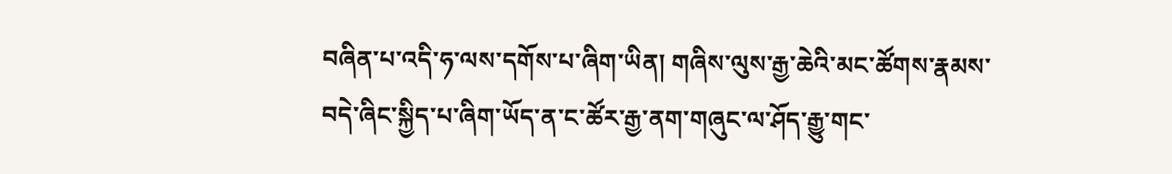བཞིན་པ་འདི་ཧ་ལས་དགོས་པ་ཞིག་ཡིན། གཞིས་ལུས་རྒྱ་ཆེའི་མང་ཚོགས་རྣམས་བདེ་ཞིང་སྐྱིད་པ་ཞིག་ཡོད་ན་ང་ཚོར་རྒྱ་ནག་གཞུང་ལ་ཤོད་རྒྱུ་གང་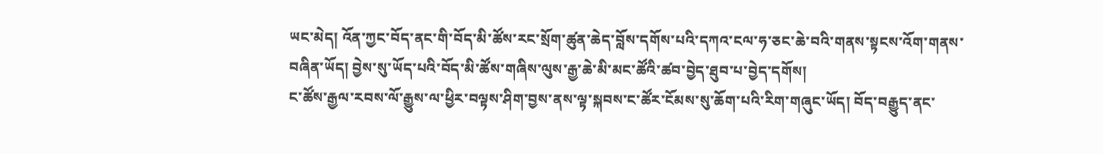ཡང་མེད། འོན་ཀྱང་བོད་ནང་གི་བོད་མི་ཚོས་རང་སྲོག་ཚུན་ཆེད་བློས་དགོས་པའི་དཀའ་ངལ་ཧ་ཅང་ཆེ་བའི་གནས་སྟངས་འོག་གནས་བཞིན་ཡོད། བྱེས་སུ་ཡོད་པའི་བོད་མི་ཚོས་གཞིས་ལུས་རྒྱ་ཆེ་མི་མང་ཚོའི་ཚབ་བྱེད་ཐུབ་པ་བྱེད་དགོས།
ང་ཚོས་རྒྱལ་རབས་ལོ་རྒྱུས་ལ་ཕྱིར་བལྟས་ཤིག་བྱས་ནས་ལྟ་སྐབས་ང་ཚོར་ངོམས་སུ་ཆོག་པའི་རིག་གཞུང་ཡོད། བོད་བརྒྱུད་ནང་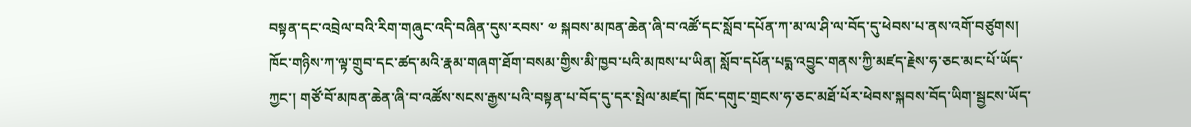བསྟན་དང་འབྲེལ་བའི་རིག་གཞུང་འདི་བཞིན་དུས་རབས་ ༧ སྐབས་མཁན་ཆེན་ཞི་བ་འཚོ་དང་སློབ་དཔོན་ཀ་མ་ལ་ཤི་ལ་བོད་དུ་ཕེབས་པ་ནས་འགོ་བཙུགས། ཁོང་གཉིས་ཀ་ལྟ་གྲུབ་དང་ཚད་མའི་རྣམ་གཞག་ཐོག་བསམ་གྱིས་མི་ཁྱབ་པའི་མཁས་པ་ཡིན། སློབ་དཔོན་པདྨ་འབྱུང་གནས་ཀྱི་མཛད་རྗེས་ཧ་ཅང་མང་པོ་ཡོད་ཀྱང་། གཙོ་བོ་མཁན་ཆེན་ཞི་བ་འཚོས་སངས་རྒྱས་པའི་བསྟན་པ་བོད་དུ་དར་སྤེལ་མཛད། ཁོང་དགུང་གྲངས་ཧ་ཅང་མཐོ་པོར་ཕེབས་སྐབས་བོད་ཡིག་སྦྱངས་ཡོད་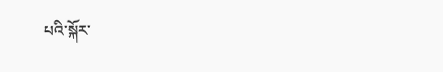པའི་སྐོར་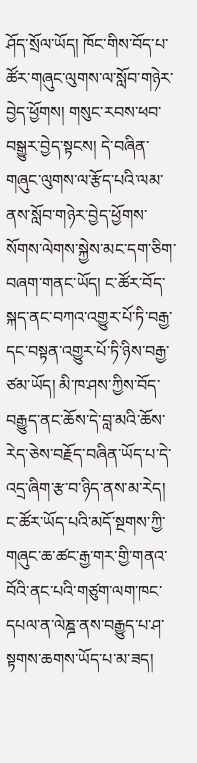ཤོད་སྲོལ་ཡོད། ཁོང་གིས་བོད་པ་ཚོར་གཞུང་ལུགས་ལ་སློབ་གཉེར་བྱེད་ཕྱོགས། གསུང་རབས་ཕབ་བསྒྱུར་བྱེད་སྟངས། དེ་བཞིན་གཞུང་ལུགས་ལ་རྩོད་པའི་ལམ་ནས་སློབ་གཉེར་བྱེད་ཕྱོགས་སོགས་ལེགས་སྐྱེས་མང་དག་ཅིག་བཞག་གནང་ཡོད། ང་ཚོར་བོད་སྐད་ནང་བཀའ་འགྱུར་པོ་ཏི་བརྒྱ་དང་བསྟན་འགྱུར་པོ་ཏི་ཉིས་བརྒྱ་ཙམ་ཡོད། མི་ཁ་ཤས་ཀྱིས་བོད་བརྒྱུད་ནང་ཆོས་དེ་བླ་མའི་ཆོས་རེད་ཅེས་བརྗོད་བཞིན་ཡོད་པ་དེ་འདྲ་ཞིག་རྩ་བ་ཉིད་ནས་མ་རེད། ང་ཚོར་ཡོད་པའི་མདོ་སྔགས་ཀྱི་གཞུང་ཆ་ཚང་རྒྱ་གར་གྱི་གནའ་བོའི་ནང་པའི་གཙུག་ལག་ཁང་དཔལ་ན་ལེཎྜ་ནས་བརྒྱུད་པ་ཤ་སྟགས་ཆགས་ཡོད་པ་མ་ཟད།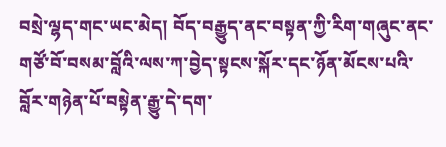བསྲེ་ལྷད་གང་ཡང་མེད། བོད་བརྒྱུད་ནང་བསྟན་ཀྱི་རིག་གཞུང་ནང་གཙོ་བོ་བསམ་བློའི་ལས་ཀ་བྱེད་སྟངས་སྐོར་དང་ཉོན་མོངས་པའི་བློར་གཉེན་པོ་བསྟེན་རྒྱུ་དེ་དག་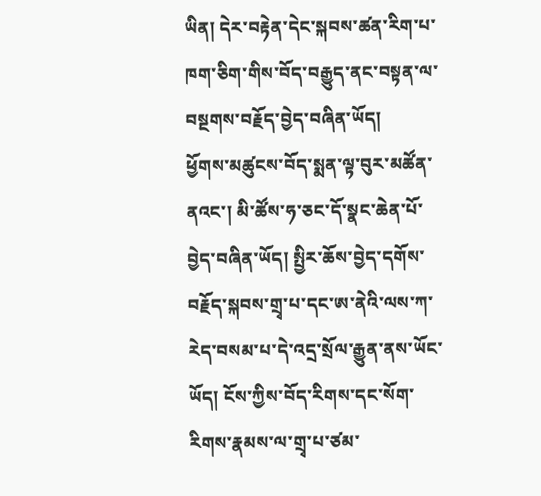ཡིན། དེར་བརྟེན་དེང་སྐབས་ཚན་རིག་པ་ཁག་ཅིག་གིས་བོད་བརྒྱུད་ནང་བསྟན་ལ་བསྔགས་བརྗོད་བྱེད་བཞིན་ཡོད།
ཕྱོགས་མཚུངས་བོད་སྨན་ལྟ་བུར་མཚོན་ནའང་། མི་ཚོས་ཧ་ཅང་དོ་སྣང་ཆེན་པོ་བྱེད་བཞིན་ཡོད། སྤྱིར་ཆོས་བྱེད་དགོས་བརྗོད་སྐབས་གྲྭ་པ་དང་ཨ་ནེའི་ལས་ཀ་རེད་བསམ་པ་དེ་འདྲ་སྲོལ་རྒྱུན་ནས་ཡོང་ཡོད། ངོས་ཀྱིས་བོད་རིགས་དང་སོག་རིགས་རྣམས་ལ་གྲྭ་པ་ཙམ་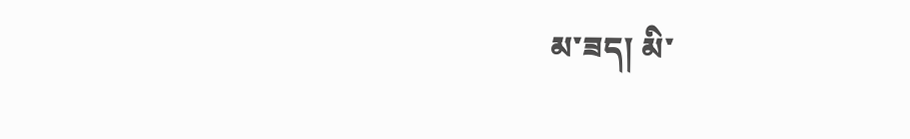མ་ཟད། མི་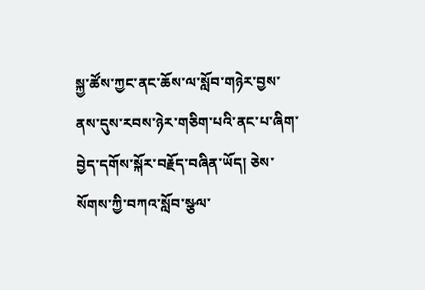སྐྱ་ཚོས་ཀྱང་ནང་ཆོས་ལ་སློབ་གཉེར་བྱས་ནས་དུས་རབས་ཉེར་གཅིག་པའི་ནང་པ་ཞིག་བྱེད་དགོས་སྐོར་བརྗོད་བཞིན་ཡོད། ཅེས་སོགས་ཀྱི་བཀའ་སློབ་སྩལ་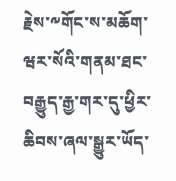རྗེས་༸གོང་ས་མཆོག་ཝར་སོའི་གནམ་ཐང་བརྒྱུད་རྒྱ་གར་དུ་ཕྱིར་ཆིབས་ཞལ་སྒྱུར་ཡོད་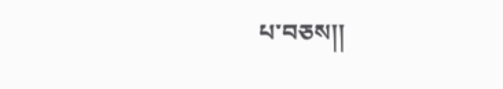པ་བཅས།།